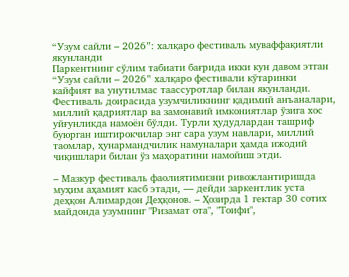“Узум сайли – 2026”: халқаро фестиваль муваффақиятли якунланди
Паркентнинг сўлим табиати бағрида икки кун давом этган “Узум сайли – 2026” халқаро фестивали кўтаринки кайфият ва унутилмас таассуротлар билан якунланди.
Фестиваль доирасида узумчиликнинг қадимий анъаналари, миллий қадриятлар ва замонавий имкониятлар ўзига хос уйғунликда намоён бўлди. Турли ҳудудлардан ташриф буюрган иштирокчилар энг сара узум навлари, миллий таомлар, ҳунармандчилик намуналари ҳамда ижодий чиқишлари билан ўз маҳоратини намойиш этди.

– Мазкур фестиваль фаолиятимизни ривожлантиришда муҳим аҳамият касб этади, — дейди заркентлик уста деҳқон Алимардон Деҳқонов. – Ҳозирда 1 гектар 30 сотих майдонда узумнинг "Ризамат ота", "Тоифи",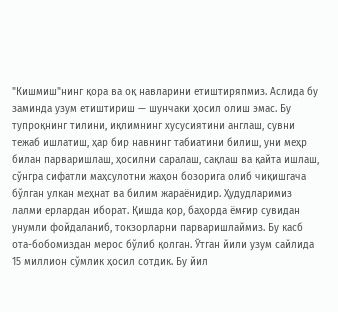"Кишмиш"нинг қора ва оқ навларини етиштиряпмиз. Аслида бу заминда узум етиштириш — шунчаки ҳосил олиш эмас. Бу тупроқнинг тилини, иқлимнинг хусусиятини англаш, сувни тежаб ишлатиш, ҳар бир навнинг табиатини билиш, уни меҳр билан парваришлаш, ҳосилни саралаш, сақлаш ва қайта ишлаш, сўнгра сифатли маҳсулотни жаҳон бозорига олиб чиқишгача бўлган улкан меҳнат ва билим жараёнидир. Ҳудудларимиз лалми ерлардан иборат. Қишда қор, баҳорда ёмғир сувидан унумли фойдаланиб, токзорларни парваришлаймиз. Бу касб ота-бобомиздан мерос бўлиб қолган. Ўтган йили узум сайлида 15 миллион сўмлик ҳосил сотдик. Бу йил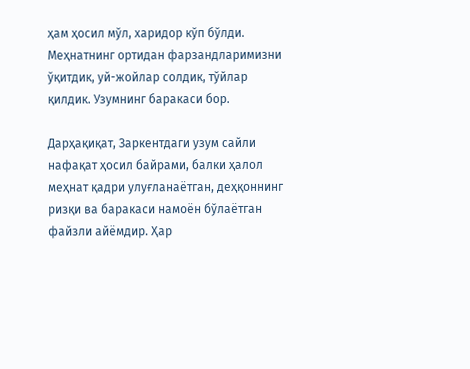ҳам ҳосил мўл, харидор кўп бўлди. Меҳнатнинг ортидан фарзандларимизни ўқитдик, уй-жойлар солдик, тўйлар қилдик. Узумнинг баракаси бор.

Дарҳақиқат, Заркентдаги узум сайли нафақат ҳосил байрами, балки ҳалол меҳнат қадри улуғланаётган, деҳқоннинг ризқи ва баракаси намоён бўлаётган файзли айёмдир. Ҳар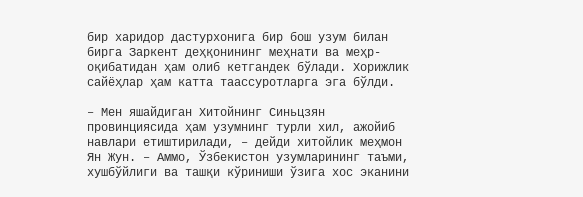бир харидор дастурхонига бир бош узум билан бирга Заркент деҳқонининг меҳнати ва меҳр-оқибатидан ҳам олиб кетгандек бўлади. Хорижлик сайёҳлар ҳам катта таассуротларга эга бўлди.

– Мен яшайдиган Хитойнинг Синьцзян провинциясида ҳам узумнинг турли хил, ажойиб навлари етиштирилади, – дейди хитойлик меҳмон Ян Жун. – Аммо, Ўзбекистон узумларининг таъми, хушбўйлиги ва ташқи кўриниши ўзига хос эканини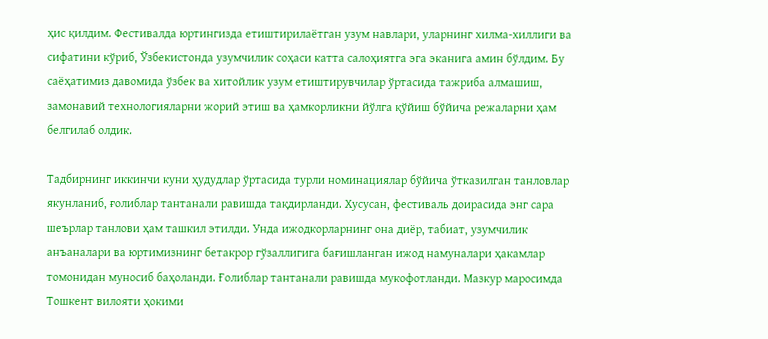ҳис қилдим. Фестивалда юртингизда етиштирилаётган узум навлари, уларнинг хилма-хиллиги ва сифатини кўриб, Ўзбекистонда узумчилик соҳаси катта салоҳиятга эга эканига амин бўлдим. Бу саёҳатимиз давомида ўзбек ва хитойлик узум етиштирувчилар ўртасида тажриба алмашиш, замонавий технологияларни жорий этиш ва ҳамкорликни йўлга қўйиш бўйича режаларни ҳам белгилаб олдик.

Тадбирнинг иккинчи куни ҳудудлар ўртасида турли номинациялар бўйича ўтказилган танловлар якунланиб, ғолиблар тантанали равишда тақдирланди. Хусусан, фестиваль доирасида энг сара шеърлар танлови ҳам ташкил этилди. Унда ижодкорларнинг она диёр, табиат, узумчилик анъаналари ва юртимизнинг бетакрор гўзаллигига бағишланган ижод намуналари ҳакамлар томонидан муносиб баҳоланди. Ғолиблар тантанали равишда мукофотланди. Мазкур маросимда Тошкент вилояти ҳокими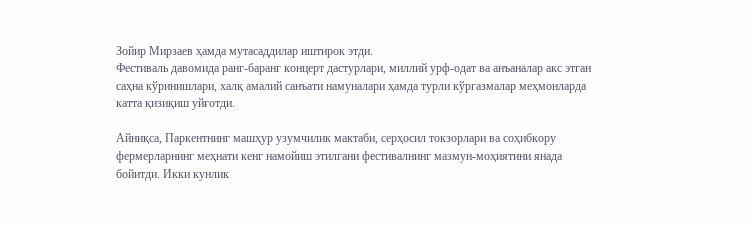Зойир Мирзаев ҳамда мутасаддилар иштирок этди.
Фестиваль давомида ранг-баранг концерт дастурлари, миллий урф-одат ва анъаналар акс этган саҳна кўринишлари, халқ амалий санъати намуналари ҳамда турли кўргазмалар меҳмонларда катта қизиқиш уйғотди.

Айниқса, Паркентнинг машҳур узумчилик мактаби, серҳосил токзорлари ва соҳибкору фермерларнинг меҳнати кенг намойиш этилгани фестивалнинг мазмун-моҳиятини янада бойитди. Икки кунлик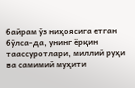байрам ўз ниҳоясига етган бўлса-да, унинг ёрқин таассуротлари, миллий руҳи ва самимий муҳити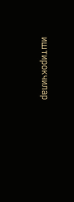иштирокчилар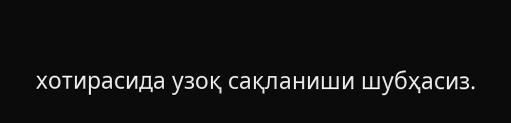хотирасида узоқ сақланиши шубҳасиз.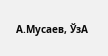А.Мусаев, ЎзА